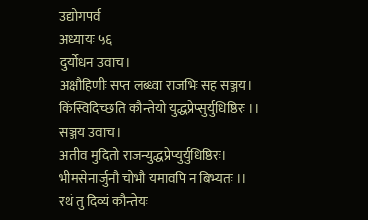उद्योगपर्व
अध्यायः ५६
दुर्योधन उवाच।
अक्षौहिणीः सप्त लब्ध्वा राजभिः सह सञ्जय।
किंस्विदिच्छति कौन्तेयो युद्धप्रेप्सुर्युधिष्ठिरः ।।
सञ्जय उवाच।
अतीव मुदितो राजन्युद्धप्रेप्युर्युधिष्ठिरः।
भीमसेनार्जुनौ चोभौ यमावपि न बिभ्यतः ।।
रथं तु दिव्यं कौन्तेयः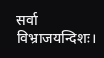सर्वा विभ्राजयन्दिशः।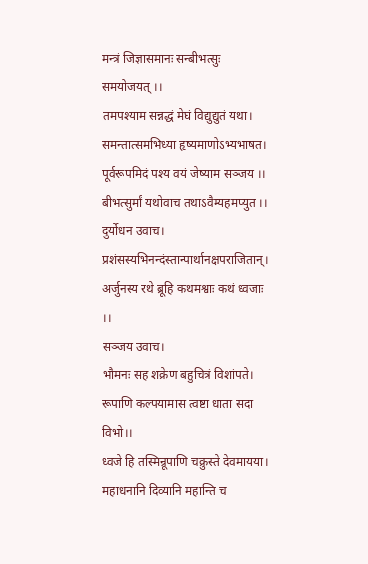मन्त्रं जिज्ञासमानः सन्बीभत्सुः समयोजयत् ।।
तमपश्याम सन्नद्धं मेघं विद्युद्युतं यथा।
समन्तात्समभिध्या हृष्यमाणोऽभ्यभाषत।
पूर्वरूपमिदं पश्य वयं जेष्याम सञ्जय ।।
बीभत्सुर्मां यथोवाच तथाऽवैम्यहमप्युत ।।
दुर्योधन उवाच।
प्रशंसस्यभिनन्दंस्तान्पार्थानक्षपराजितान्।
अर्जुनस्य रथे ब्रूहि कथमश्वाः कथं ध्वजाः ।।
सञ्जय उवाच।
भौमनः सह शक्रेण बहुचित्रं विशांपते।
रूपाणि कल्पयामास त्वष्टा धाता सदा विभो।।
ध्वजे हि तस्मिन्रूपाणि चक्रुस्ते देवमायया।
महाधनानि दिव्यानि महान्ति च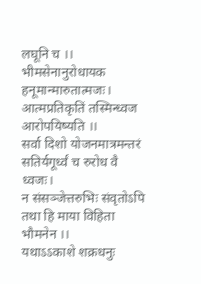लघूनि च ।।
भीमसेनानुरोधायक हनूमान्मारुतात्मजः।
आत्मप्रतिकृतिं तस्मिन्ध्वज आरोपयिष्यति ।।
सर्वा दिशो योजनमात्रमन्तरं
सतिर्यगूर्ध्वं च रुरोध वै ध्वजः।
न संसञ्जेत्तरुभिः संवृतोऽपि
तथा हि माया विहिता भौमनेन ।।
यथाऽऽकाशे शक्रधनुः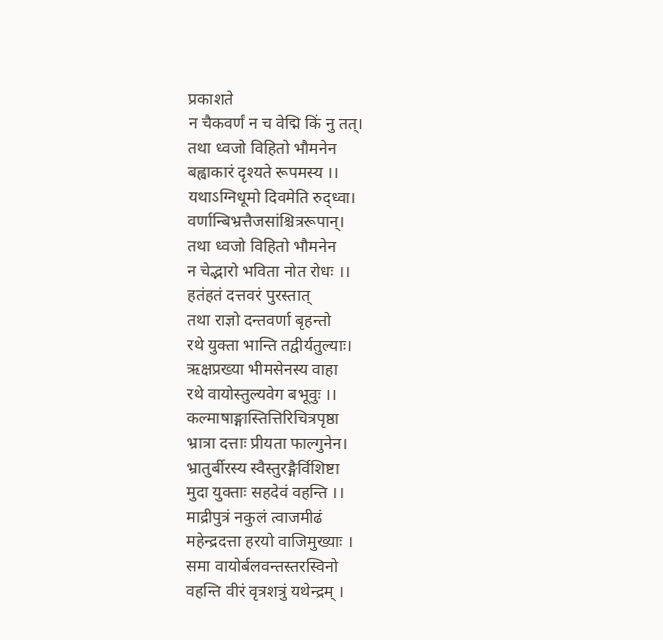प्रकाशते
न चैकवर्णं न च वेद्मि किं नु तत्।
तथा ध्वजो विहितो भौमनेन
बह्वाकारं दृश्यते रूपमस्य ।।
यथाऽग्निधूमो दिवमेति रुद्ध्वा।
वर्णान्बिभ्रत्तैजसांश्चित्ररूपान्।
तथा ध्वजो विहितो भौमनेन
न चेद्भारो भविता नोत रोधः ।।
हतंहतं दत्तवरं पुरस्तात्
तथा राज्ञो दन्तवर्णा बृहन्तो
रथे युक्ता भान्ति तद्वीर्यतुल्याः।
ऋक्षप्रख्या भीमसेनस्य वाहा
रथे वायोस्तुल्यवेग बभूवुः ।।
कल्माषाङ्गास्तित्तिरिचित्रपृष्ठा
भ्रात्रा दत्ताः प्रीयता फाल्गुनेन।
भ्रातुर्बीरस्य स्वैस्तुरङ्गैर्विशिष्टा
मुदा युक्ताः सहदेवं वहन्ति ।।
माद्रीपुत्रं नकुलं त्वाजमीढं
महेन्द्रदत्ता हरयो वाजिमुख्याः ।
समा वायोर्बलवन्तस्तरस्विनो
वहन्ति वीरं वृत्रशत्रुं यथेन्द्रम् ।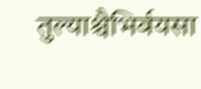तुल्याश्चैभिर्वयसा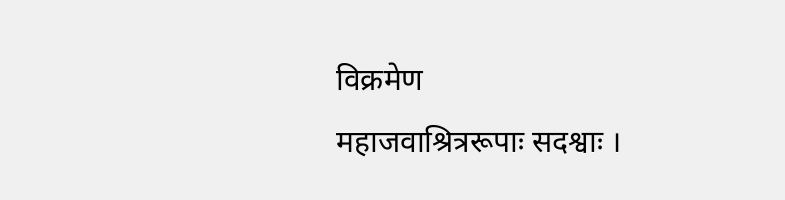विक्रमेण
महाजवाश्रित्ररूपाः सदश्वाः ।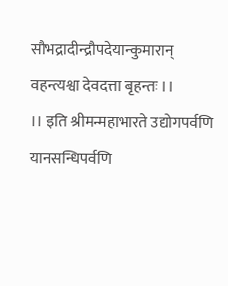सौभद्रादीन्द्रौपदेयान्कुमारान्
वहन्त्यश्वा देवदत्ता बृहन्तः ।।
।। इति श्रीमन्महाभारते उद्योगपर्वणि
यानसन्धिपर्वणि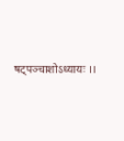षट्पञ्चाशोऽध्यायः ।।